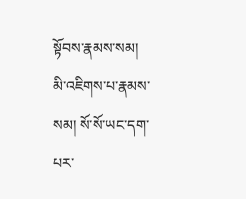སྟོབས་རྣམས་སམ། མི་འཇིགས་པ་རྣམས་སམ། སོ་སོ་ཡང་དག་པར་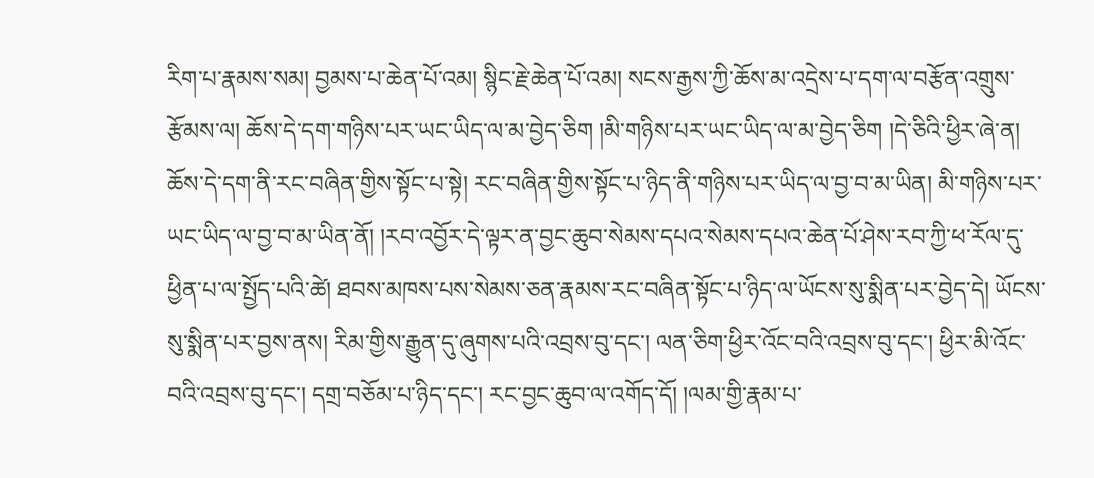རིག་པ་རྣམས་སམ། བྱམས་པ་ཆེན་པོ་འམ། སྙིང་རྗེ་ཆེན་པོ་འམ། སངས་རྒྱས་ཀྱི་ཆོས་མ་འདྲེས་པ་དག་ལ་བརྩོན་འགྲུས་རྩོམས་ལ། ཆོས་དེ་དག་གཉིས་པར་ཡང་ཡིད་ལ་མ་བྱེད་ཅིག །མི་གཉིས་པར་ཡང་ཡིད་ལ་མ་བྱེད་ཅིག །དེ་ཅིའི་ཕྱིར་ཞེ་ན། ཆོས་དེ་དག་ནི་རང་བཞིན་གྱིས་སྟོང་པ་སྟེ། རང་བཞིན་གྱིས་སྟོང་པ་ཉིད་ནི་གཉིས་པར་ཡིད་ལ་བྱ་བ་མ་ཡིན། མི་གཉིས་པར་ཡང་ཡིད་ལ་བྱ་བ་མ་ཡིན་ནོ། །རབ་འབྱོར་དེ་ལྟར་ན་བྱང་ཆུབ་སེམས་དཔའ་སེམས་དཔའ་ཆེན་པོ་ཤེས་རབ་ཀྱི་ཕ་རོལ་དུ་ཕྱིན་པ་ལ་སྤྱོད་པའི་ཚེ། ཐབས་མཁས་པས་སེམས་ཅན་རྣམས་རང་བཞིན་སྟོང་པ་ཉིད་ལ་ཡོངས་སུ་སྨིན་པར་བྱེད་དེ། ཡོངས་སུ་སྨིན་པར་བྱས་ནས། རིམ་གྱིས་རྒྱུན་དུ་ཞུགས་པའི་འབྲས་བུ་དང་། ལན་ཅིག་ཕྱིར་འོང་བའི་འབྲས་བུ་དང་། ཕྱིར་མི་འོང་བའི་འབྲས་བུ་དང་། དགྲ་བཅོམ་པ་ཉིད་དང་། རང་བྱང་ཆུབ་ལ་འགོད་དོ། །ལམ་གྱི་རྣམ་པ་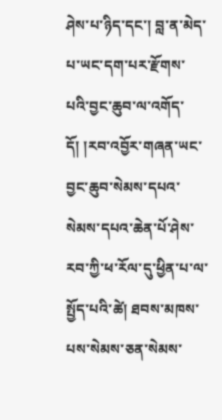ཤེས་པ་ཉིད་དང་། བླ་ན་མེད་པ་ཡང་དག་པར་རྫོགས་པའི་བྱང་ཆུབ་ལ་འགོད་དོ། །རབ་འབྱོར་གཞན་ཡང་བྱང་ཆུབ་སེམས་དཔའ་སེམས་དཔའ་ཆེན་པོ་ཤེས་རབ་ཀྱི་ཕ་རོལ་དུ་ཕྱིན་པ་ལ་སྤྱོད་པའི་ཚེ། ཐབས་མཁས་པས་སེམས་ཅན་སེམས་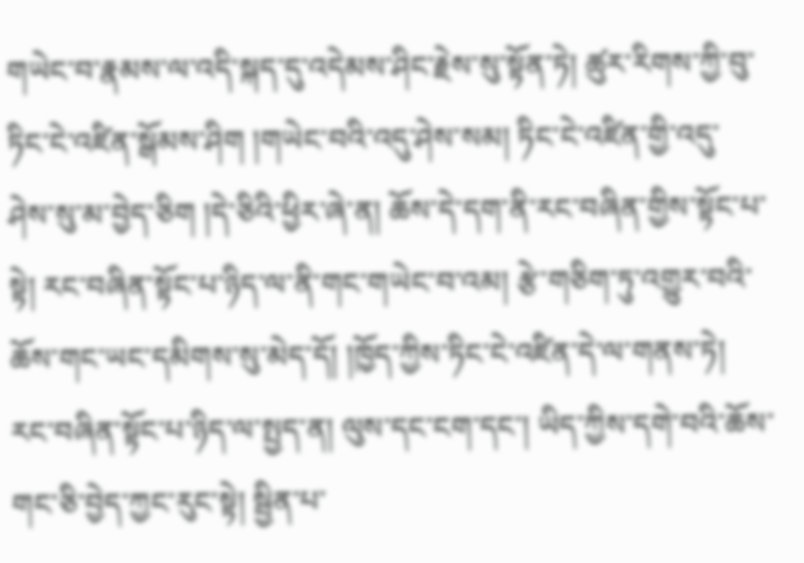གཡེང་བ་རྣམས་ལ་འདི་སྐད་དུ་འདེམས་ཤིང་རྗེས་སུ་སྟོན་ཏེ། ཚུར་རིགས་ཀྱི་བུ་ཏིང་ངེ་འཛིན་སྒོམས་ཤིག །གཡེང་བའི་འདུ་ཤེས་སམ། ཏིང་ངེ་འཛིན་གྱི་འདུ་ཤེས་སུ་མ་བྱེད་ཅིག །དེ་ཅིའི་ཕྱིར་ཞེ་ན། ཆོས་དེ་དག་ནི་རང་བཞིན་གྱིས་སྟོང་པ་སྟེ། རང་བཞིན་སྟོང་པ་ཉིད་ལ་ནི་གང་གཡེང་བ་འམ། རྩེ་གཅིག་ཏུ་འགྱུར་བའི་ཆོས་གང་ཡང་དམིགས་སུ་མེད་དོ། །ཁྱོད་ཀྱིས་ཏིང་ངེ་འཛིན་དེ་ལ་གནས་ཏེ། རང་བཞིན་སྟོང་པ་ཉིད་ལ་སྤྱད་ན། ལུས་དང་ངག་དང་། ཡིད་ཀྱིས་དགེ་བའི་ཆོས་གང་ཅི་བྱེད་ཀྱང་རུང་སྟེ། སྦྱིན་པ་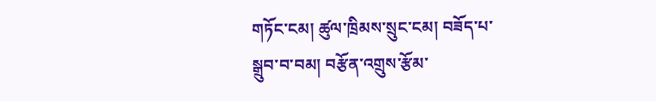གཏོང་ངམ། ཚུལ་ཁྲིམས་སྲུང་ངམ། བཟོད་པ་སྒྲུབ་བ་བམ། བརྩོན་འགྲུས་རྩོམ་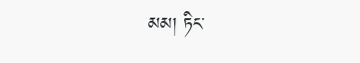མམ། ཏིང་